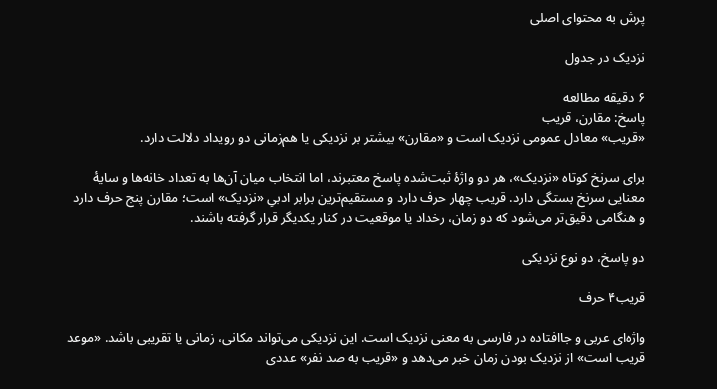پرش به محتوای اصلی

نزدیک در جدول

۶ دقیقه مطالعه
پاسخ: مقارن، قریب
«قریب» معادل عمومی نزدیک است و «مقارن» بیشتر بر نزدیکی یا هم‌زمانی دو رویداد دلالت دارد.

برای سرنخ کوتاه «نزدیک»، هر دو واژهٔ ثبت‌شده پاسخ معتبرند، اما انتخاب میان آن‌ها به تعداد خانه‌ها و سایهٔ معنایی سرنخ بستگی دارد. قریب چهار حرف دارد و مستقیم‌ترین برابر ادبیِ «نزدیک» است؛ مقارن پنج حرف دارد و هنگامی دقیق‌تر می‌شود که دو زمان، رخداد یا موقعیت در کنار یکدیگر قرار گرفته باشند.

دو پاسخ، دو نوع نزدیکی

قریب۴ حرف

واژه‌ای عربی و جاافتاده در فارسی به معنی نزدیک است. این نزدیکی می‌تواند مکانی، زمانی یا تقریبی باشد. «موعد قریب است» از نزدیک بودن زمان خبر می‌دهد و «قریب به صد نفر» عددی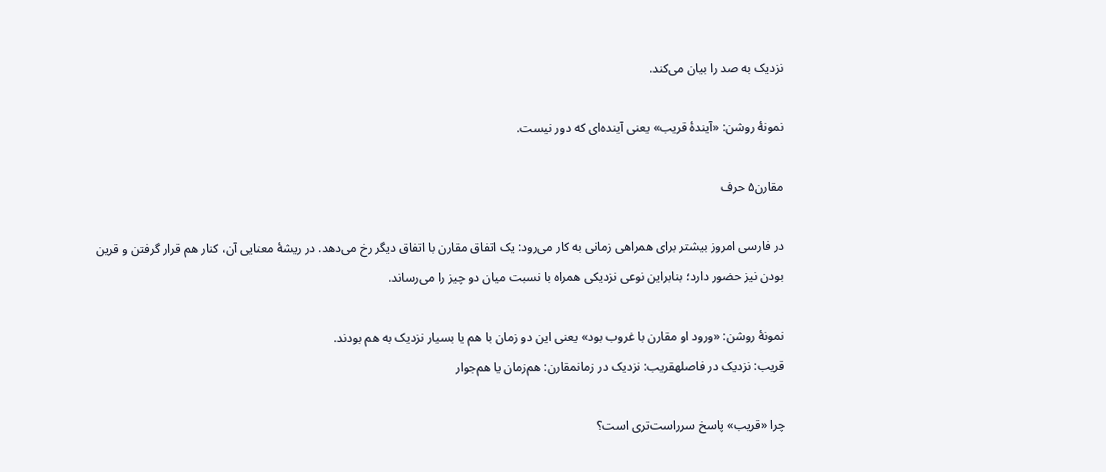نزدیک به صد را بیان می‌کند.

نمونهٔ روشن: «آیندهٔ قریب» یعنی آینده‌ای که دور نیست.

مقارن۵ حرف

در فارسی امروز بیشتر برای همراهی زمانی به کار می‌رود: یک اتفاق مقارن با اتفاق دیگر رخ می‌دهد. در ریشهٔ معنایی آن، کنار هم قرار گرفتن و قرین بودن نیز حضور دارد؛ بنابراین نوعی نزدیکی همراه با نسبت میان دو چیز را می‌رساند.

نمونهٔ روشن: «ورود او مقارن با غروب بود» یعنی این دو زمان با هم یا بسیار نزدیک به هم بودند.
قریب: نزدیک در فاصلهقریب: نزدیک در زمانمقارن: هم‌زمان یا هم‌جوار

چرا «قریب» پاسخ سرراست‌تری است؟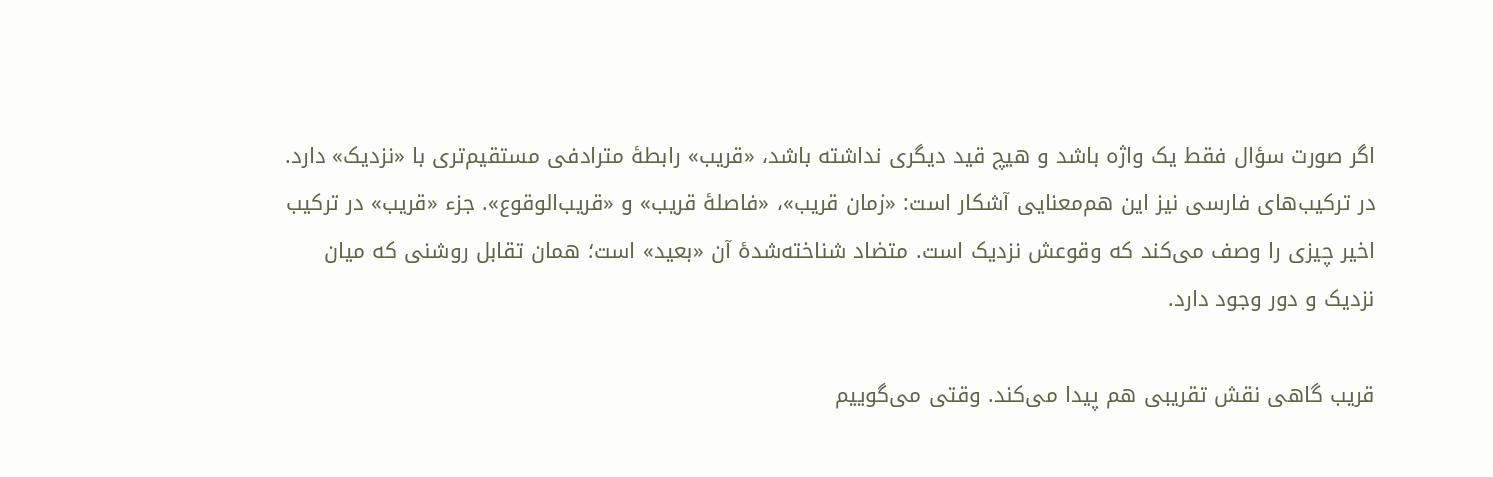اگر صورت سؤال فقط یک واژه باشد و هیچ قید دیگری نداشته باشد، «قریب» رابطهٔ مترادفی مستقیم‌تری با «نزدیک» دارد. در ترکیب‌های فارسی نیز این هم‌معنایی آشکار است: «زمان قریب»، «فاصلهٔ قریب» و «قریب‌الوقوع». جزء «قریب» در ترکیب اخیر چیزی را وصف می‌کند که وقوعش نزدیک است. متضاد شناخته‌شدهٔ آن «بعید» است؛ همان تقابل روشنی که میان نزدیک و دور وجود دارد.

قریب گاهی نقش تقریبی هم پیدا می‌کند. وقتی می‌گوییم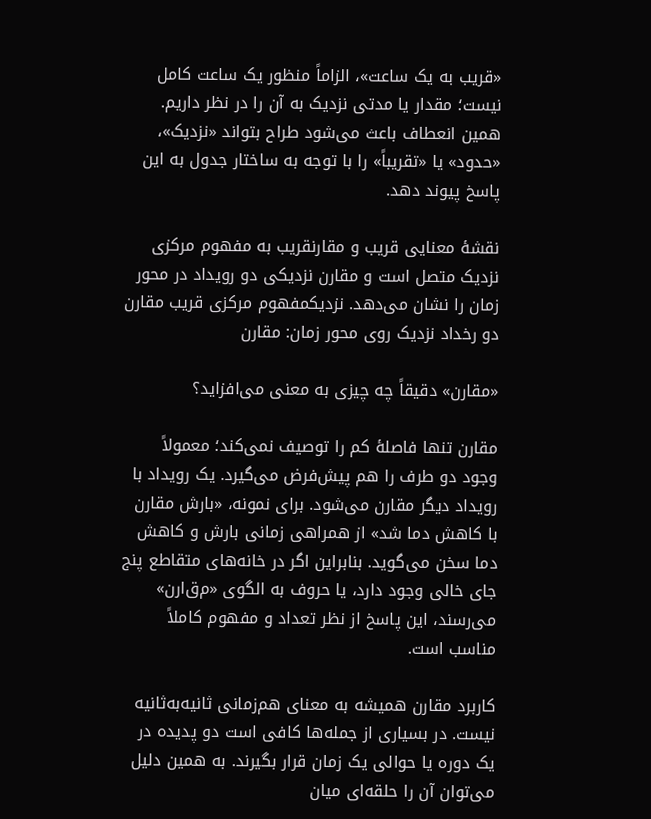«قریب به یک ساعت»، الزاماً منظور یک ساعت کامل نیست؛ مقدار یا مدتی نزدیک به آن را در نظر داریم. همین انعطاف باعث می‌شود طراح بتواند «نزدیک»، «حدود» یا «تقریباً» را با توجه به ساختار جدول به این پاسخ پیوند دهد.

نقشهٔ معنایی قریب و مقارنقریب به مفهوم مرکزی نزدیک متصل است و مقارن نزدیکی دو رویداد در محور زمان را نشان می‌دهد. نزدیکمفهوم مرکزی قریب مقارن دو رخداد نزدیک روی محور زمان: مقارن

«مقارن» دقیقاً چه چیزی به معنی می‌افزاید؟

مقارن تنها فاصلهٔ کم را توصیف نمی‌کند؛ معمولاً وجود دو طرف را هم پیش‌فرض می‌گیرد. یک رویداد با رویداد دیگر مقارن می‌شود. برای نمونه، «بارش مقارن با کاهش دما شد» از همراهی زمانی بارش و کاهش دما سخن می‌گوید. بنابراین اگر در خانه‌های متقاطع پنج جای خالی وجود دارد، یا حروف به الگوی «م‌ق‌ا‌ر‌ن» می‌رسند، این پاسخ از نظر تعداد و مفهوم کاملاً مناسب است.

کاربرد مقارن همیشه به معنای هم‌زمانی ثانیه‌به‌ثانیه نیست. در بسیاری از جمله‌ها کافی است دو پدیده در یک دوره یا حوالی یک زمان قرار بگیرند. به همین دلیل می‌توان آن را حلقه‌ای میان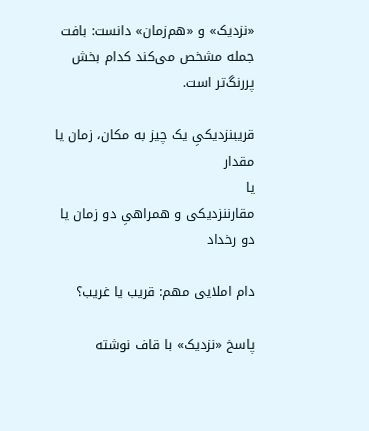«نزدیک» و «هم‌زمان» دانست: بافت جمله مشخص می‌کند کدام بخش پررنگ‌تر است.

قریبنزدیکیِ یک چیز به مکان، زمان یا مقدار
یا
مقارننزدیکی و همراهیِ دو زمان یا دو رخداد

دام املایی مهم: قریب یا غریب؟

پاسخ «نزدیک» با قاف نوشته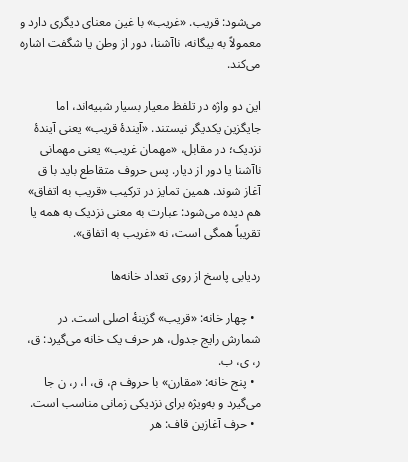می‌شود: قریب. «غریب» با غین معنای دیگری دارد و معمولاً به بیگانه، ناآشنا، دور از وطن یا شگفت اشاره می‌کند.

این دو واژه در تلفظ معیار بسیار شبیه‌اند، اما جایگزین یکدیگر نیستند. «آیندهٔ قریب» یعنی آیندهٔ نزدیک؛ در مقابل، «مهمان غریب» یعنی مهمانی ناآشنا یا دور از دیار. پس حروف متقاطع باید با ق آغاز شوند. همین تمایز در ترکیب «قریب به اتفاق» هم دیده می‌شود: عبارت به معنی نزدیک به همه یا تقریباً همگی است، نه «غریب به اتفاق».

ردیابی پاسخ از روی تعداد خانه‌ها

  • چهار خانه: «قریب» گزینهٔ اصلی است. در شمارش رایج جدول، هر حرف یک خانه می‌گیرد: ق، ر، ی، ب.
  • پنج خانه: «مقارن» با حروف م، ق، ا، ر، ن جا می‌گیرد و به‌ویژه برای نزدیکی زمانی مناسب است.
  • حرف آغازین قاف: هر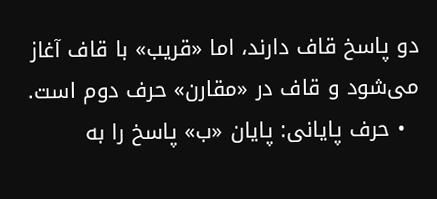دو پاسخ قاف دارند، اما «قریب» با قاف آغاز می‌شود و قاف در «مقارن» حرف دوم است.
  • حرف پایانی: پایان «ب» پاسخ را به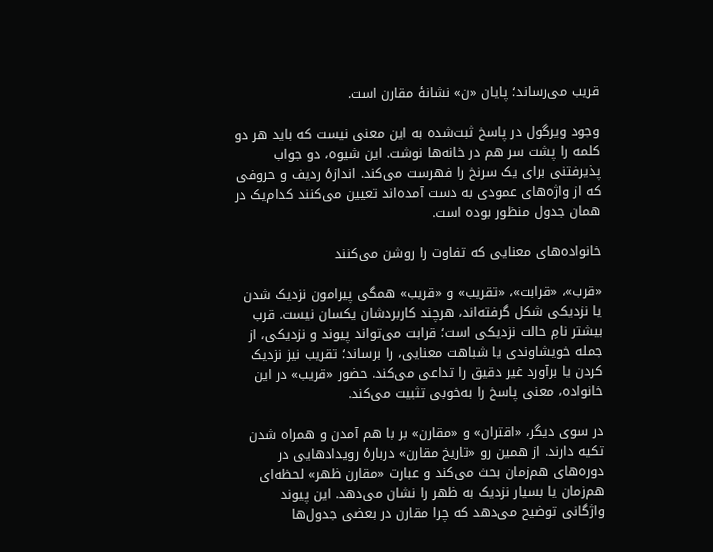قریب می‌رساند؛ پایان «ن» نشانهٔ مقارن است.

وجود ویرگول در پاسخ ثبت‌شده به این معنی نیست که باید هر دو کلمه را پشت سر هم در خانه‌ها نوشت. این شیوه، دو جواب پذیرفتنی برای یک سرنخ را فهرست می‌کند. اندازهٔ ردیف و حروفی که از واژه‌های عمودی به دست آمده‌اند تعیین می‌کنند کدام‌یک در همان جدول منظور بوده است.

خانواده‌های معنایی که تفاوت را روشن می‌کنند

«قرب»، «قرابت»، «تقریب» و «قریب» همگی پیرامون نزدیک شدن یا نزدیکی شکل گرفته‌اند، هرچند کاربردشان یکسان نیست. قرب بیشتر نامِ حالت نزدیکی است؛ قرابت می‌تواند پیوند و نزدیکی، از جمله خویشاوندی یا شباهت معنایی، را برساند؛ تقریب نیز نزدیک کردن یا برآورد غیر دقیق را تداعی می‌کند. حضور «قریب» در این خانواده، معنی پاسخ را به‌خوبی تثبیت می‌کند.

در سوی دیگر، «اقتران» و «مقارن» بر با هم آمدن و همراه شدن تکیه دارند. از همین رو «تاریخ مقارن» دربارهٔ رویدادهایی در دوره‌های هم‌زمان بحث می‌کند و عبارت «مقارن ظهر» لحظه‌ای هم‌زمان یا بسیار نزدیک به ظهر را نشان می‌دهد. این پیوند واژگانی توضیح می‌دهد که چرا مقارن در بعضی جدول‌ها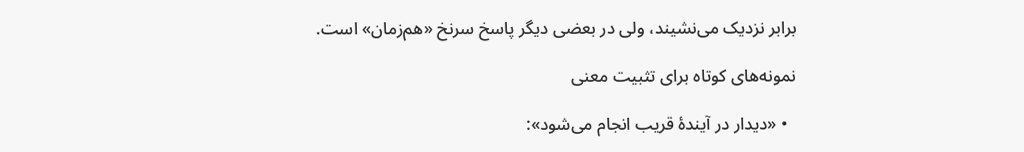برابر نزدیک می‌نشیند، ولی در بعضی دیگر پاسخ سرنخ «هم‌زمان» است.

نمونه‌های کوتاه برای تثبیت معنی

  • «دیدار در آیندهٔ قریب انجام می‌شود»: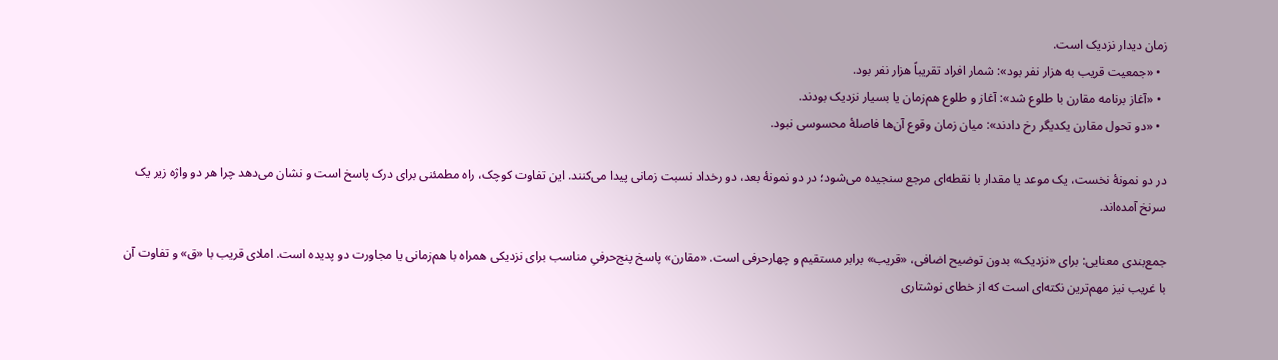زمان دیدار نزدیک است.
  • «جمعیت قریب به هزار نفر بود»: شمار افراد تقریباً هزار نفر بود.
  • «آغاز برنامه مقارن با طلوع شد»: آغاز و طلوع هم‌زمان یا بسیار نزدیک بودند.
  • «دو تحول مقارن یکدیگر رخ دادند»: میان زمان وقوع آن‌ها فاصلهٔ محسوسی نبود.

در دو نمونهٔ نخست، یک موعد یا مقدار با نقطه‌ای مرجع سنجیده می‌شود؛ در دو نمونهٔ بعد، دو رخداد نسبت زمانی پیدا می‌کنند. این تفاوت کوچک، راه مطمئنی برای درک پاسخ است و نشان می‌دهد چرا هر دو واژه زیر یک سرنخ آمده‌اند.

جمع‌بندی معنایی: برای «نزدیک» بدون توضیح اضافی، «قریب» برابر مستقیم و چهارحرفی است. «مقارن» پاسخ پنج‌حرفیِ مناسب برای نزدیکی همراه با هم‌زمانی یا مجاورت دو پدیده است. املای قریب با «ق» و تفاوت آن با غریب نیز مهم‌ترین نکته‌ای است که از خطای نوشتاری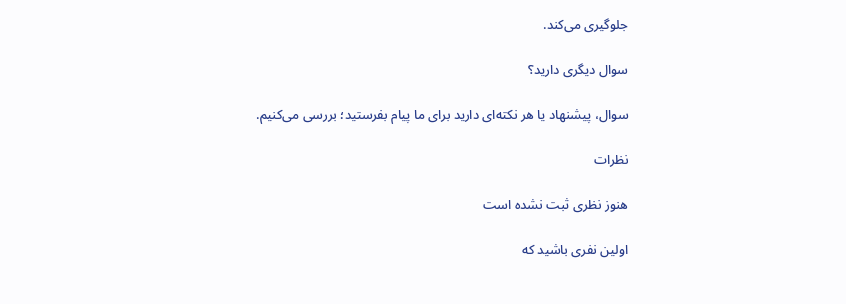جلوگیری می‌کند.

سوال دیگری دارید؟

سوال، پیشنهاد یا هر نکته‌ای دارید برای ما پیام بفرستید؛ بررسی می‌کنیم.

نظرات

هنوز نظری ثبت نشده است

اولین نفری باشید که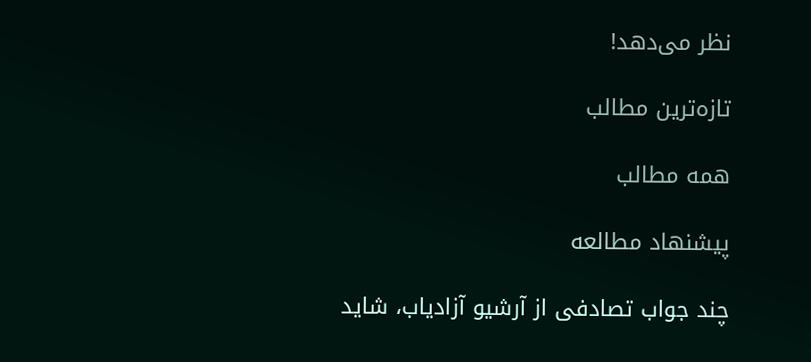نظر می‌دهد!

تازه‌ترین مطالب

همه مطالب

پیشنهاد مطالعه

چند جواب تصادفی از آرشیو آزادیاب، شاید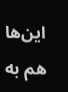این‌ها هم به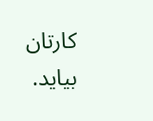کارتان بیاید.